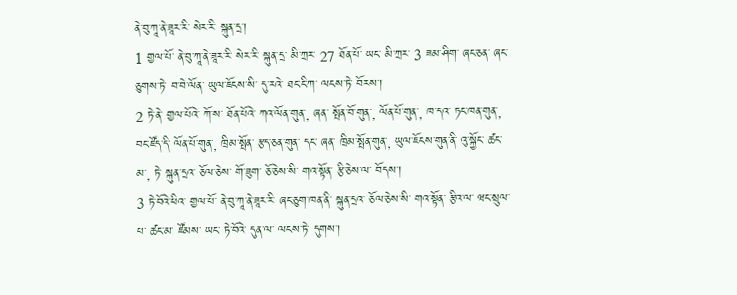ནེ་བུ་ཀཱ་ནེ་ཟཱར་རི་ སེར་རི་ སྐུན་དྲ་།
1 གྱལ་པོ་ ནེ་བུ་ཀཱ་ནེ་ཟཱར་རི་ སེར་རི་ སྐུན་དྲ་ མི་ཀྲར་ 27 ཐོན་པོ་ ཡང་ མི་ཀྲར་ 3 ཟམ་ཤིག་ ཞང་ཅན་ ཞང་ཅུགས་ཏེ་ བ་བེ་ལོན་ ཡུལ་ཇོངས་སི་ དུ་རའེ་ ཐང་ངི་ཀ་ ལངས་ཏེ་ བོརས་།
2 ཏེ་ནེ་ གྱལ་པོའེ་ ཀོ་ས་ ཐོན་པོའེ་ ཀའ་ལོན་གུན་, ཞན་ སྤོན་བོ་གུན་, ལོན་པོ་གུན་, ཁ་དའ་ ཏང་ཁན་གུན་, བང་ཛོད་དི་ ལོན་པོ་གུན་, ཁྲིམ་སྤོན་ རྩད་ཅན་གུན་ དང་ ཞན་ ཁྲིམ་སྤོན་གུན་, ཡུལ་ཇོངས་གུན་ནི་ འུ་སྐྱོང་ ཚང་མ་, ཏེ་ སྐུན་དྲའ་ ཅོལ་ཅེས་ གོ་ཟུག་ ཅོ་ཅེས་སི་ གའ་སྟོན་ རྩི་ཅེས་ལ་ བོདས་།
3 ཏེ་བོའེ་ཕིའ་ གྱལ་པོ་ ནེ་བུ་ཀཱ་ནེ་ཟཱར་རི་ ཞང་ཅུག་ཁན་ནི་ སྐུན་དྲའ་ ཅོལ་ཅེས་སི་ གའ་སྟོན་ རྩིའ་ལ་ ཝང་སྲུལ་པ་ ཚང་མ་ ཛོམས་ ཡང་ ཏེ་བོའེ་ དུན་ལ་ ལངས་ཏེ་ དུགས་།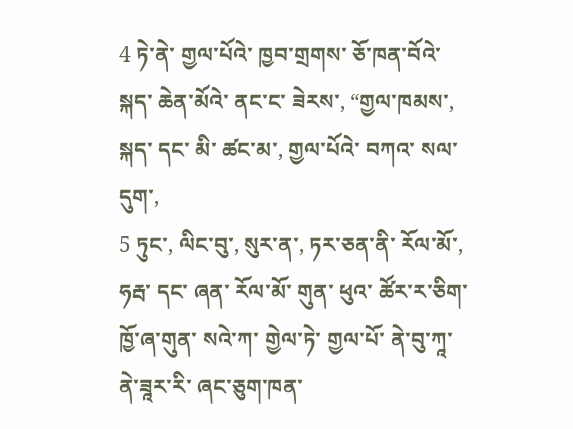4 ཏེ་ནེ་ གྱལ་པོའེ་ ཁྱབ་གྲགས་ ཅོ་ཁན་བོའེ་ སྐད་ ཆེན་མོའེ་ ནང་ང་ ཟེརས་, “གྱལ་ཁམས་, སྐད་ དང་ མི་ ཚང་མ་, གྱལ་པོའེ་ བཀའ་ སལ་དུག་,
5 ཏུང་, ལིང་བུ་, སུར་ན་, ཏར་ཅན་ནི་ རོལ་མོ་, ཧརྦ་ དང་ ཞན་ རོལ་མོ་ གུན་ ཕུའ་ ཚོར་ར་ཅིག་ ཁྱོ་ཞ་གུན་ སའེ་ཀ་ གྱེལ་ཏེ་ གྱལ་པོ་ ནེ་བུ་ཀཱ་ནེ་ཟཱར་རི་ ཞང་ཅུག་ཁན་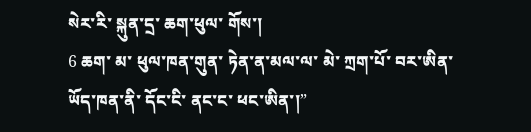སེར་རི་ སྐུན་དྲ་ ཆག་ཕུལ་ གོས་།
6 ཆག་ མ་ ཕུལ་ཁན་གུན་ ཏེན་ན་མལ་ལ་ མེ་ ཀྲག་པོ་ བར་ཨིན་ ཡོད་ཁན་ནི་ དོང་ངི་ ནང་ང་ ཕང་ཨིན་།”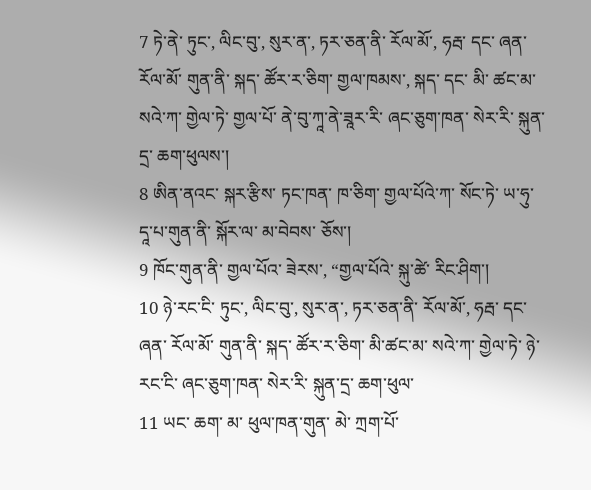7 ཏེ་ནེ་ ཏུང་, ལིང་བུ་, སུར་ན་, ཏར་ཅན་ནི་ རོལ་མོ་, ཧརྦ་ དང་ ཞན་ རོལ་མོ་ གུན་ནི་ སྐད་ ཚོར་ར་ཅིག་ གྱལ་ཁམས་, སྐད་ དང་ མི་ ཚང་མ་ སའེ་ཀ་ གྱེལ་ཏེ་ གྱལ་པོ་ ནེ་བུ་ཀཱ་ནེ་ཟཱར་རི་ ཞང་ཅུག་ཁན་ སེར་རི་ སྐུན་དྲ་ ཆག་ཕུལས་།
8 ཨིན་ནའང་ སྐར་རྩིས་ ཏང་ཁན་ ཁ་ཅིག་ གྱལ་པོའེ་ཀ་ སོང་ཏེ་ ཡ་ཧུ་དཱ་པ་གུན་ནི་ སྐོར་ལ་ མ་བེབས་ ཅོས་།
9 ཁོང་གུན་ནི་ གྱལ་པོའ་ ཟེརས་, “གྱལ་པོའེ་ སྐུ་ཚེ་ རིང་ཤིག་།
10 ཉེ་རང་ངི་ ཏུང་, ལིང་བུ་, སུར་ན་, ཏར་ཅན་ནི་ རོལ་མོ་, ཧརྦ་ དང་ ཞན་ རོལ་མོ་ གུན་ནི་ སྐད་ ཚོར་ར་ཅིག་ མི་ཚང་མ་ སའེ་ཀ་ གྱེལ་ཏེ་ ཉེ་རང་ངི་ ཞང་ཅུག་ཁན་ སེར་རི་ སྐུན་དྲ་ ཆག་ཕུལ་
11 ཡང་ ཆག་ མ་ ཕུལ་ཁན་གུན་ མེ་ ཀྲག་པོ་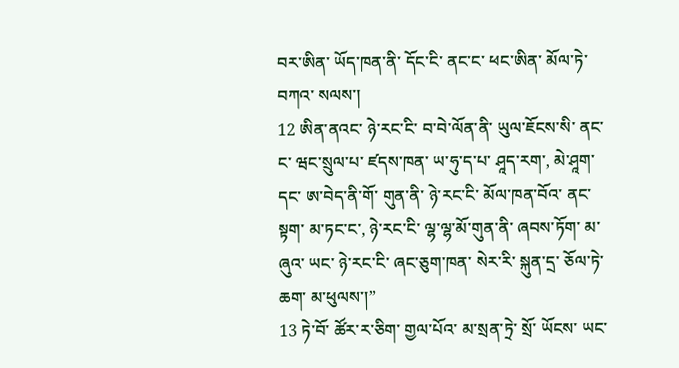བར་ཨིན་ ཡོད་ཁན་ནི་ དོང་ངི་ ནང་ང་ ཕང་ཨིན་ མོལ་ཏེ་ བཀའ་ སལས་།
12 ཨིན་ནའང་ ཉེ་རང་ངི་ བ་བེ་ལོན་ནི་ ཡུལ་ཇོངས་སི་ ནང་ང་ ཝང་སྲུལ་པ་ ཛདས་ཁན་ ཡ་ཧུ་ད་པ་ ཤཱད་རག་, མེ་ཤཱག་ དང་ ཨ་བེད་ནི་གོ་ གུན་ནི་ ཉེ་རང་ངི་ མོལ་ཁན་བོའ་ ནང་སྟག་ མ་ཏང་ང་, ཉེ་རང་ངི་ ལྷ་ལྷ་མོ་གུན་ནི་ ཞབས་ཏོག་ མ་ཞུའ་ ཡང་ ཉེ་རང་ངི་ ཞང་ཅུག་ཁན་ སེར་རི་ སྐུན་དྲ་ ཅོལ་ཏེ་ ཆག་ མ་ཕུལས་།”
13 ཏེ་བོ་ ཚོར་ར་ཅིག་ གྱལ་པོའ་ མ་སྲན་ཏྲེ་ སྲོ་ ཡོངས་ ཡང་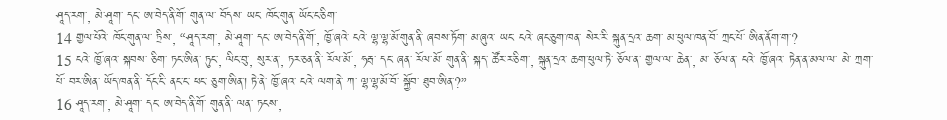ཤཱད་རག་, མེ་ཤཱག་ དང་ ཨ་བེད་ནི་གོ་ གུན་ལ་ བོདས་ ཡང་ ཁོང་གུན་ ཡོང་ང་ཅིག་
14 གྱལ་པོའེ་ ཁོང་གུན་ལ་ ཏྲིས་, “ཤཱད་རག་, མེ་ཤཱག་ དང་ ཨ་བེད་ནི་གོ་, ཁྱོ་ཞའེ་ ངའེ་ ལྷ་ལྷ་མོ་གུན་ནི་ ཞབས་ཏོག་ མ་ཞུའ་ ཡང་ ངའེ་ ཞང་ཅུག་ཁན་ སེར་རི་ སྐུན་དྲའ་ ཆག་ མ་ཕུལ་ཁན་བོ་ ཀྲང་པོ་ ཨིན་ནོག་ག་?
15 ངའེ་ ཁྱོ་ཞའ་ སྐབས་ ཅིག་ ཏང་ཨིན་ ཏུང་, ལིང་བུ་, སུར་ན་, ཏར་ཅན་ནི་ རོལ་མོ་, ཧརྦ་ དང་ ཞན་ རོལ་མོ་ གུན་ནི་ སྐད་ ཚོར་ར་ཅིག་, སྐུན་དྲའ་ ཆག་ཕུལ་ཏེ་ ཅོལ་ན་ གྱལ་ལ་ ཆེན་, མ་ ཅོལ་ན་ ངའེ་ ཁྱོ་ཞའ་ ཏེན་ན་མལ་ལ་ མེ་ ཀྲག་པོ་ བར་ཨིན་ ཡོད་ཁན་ནི་ དོང་ངི་ ནང་ང་ ཕང་ ཅུག་ཨིན་། ཏེ་ནེ་ ཁྱོ་ཞའ་ ངའེ་ ལག་ནེ་ ཀ་ ལྷ་ལྷ་མོ་བོ་ སྐྱོབ་ ཐུབ་ཨིན་?”
16 ཤཱད་རག་, མེ་ཤཱག་ དང་ ཨ་བེད་ནི་གོ་ གུན་ནི་ ལན་ ཏངས་,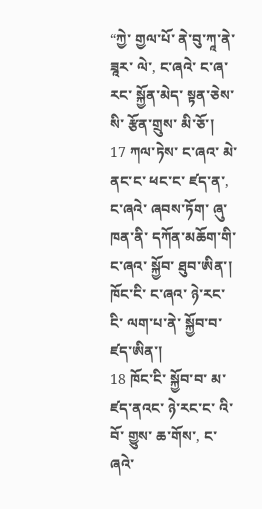“ཀྱེ་ གྱལ་པོ་ ནེ་བུ་ཀཱ་ནེ་ཟཱར་ ལེ་, ང་ཞའེ་ ང་ཞ་རང་ སྐྱོན་མེད་ སྟན་ཅེས་སི་ རྩོན་གྲུས་ མི་ཅོ་།
17 ཀལ་ཏེས་ ང་ཞའ་ མེ་ ནང་ང་ ཕང་ང་ ཛད་ན་, ང་ཞའེ་ ཞབས་ཏོག་ ཞུ་ཁན་ནི་ དཀོན་མཆོག་གི་ ང་ཞའ་ སྐྱོབ་ ཐུབ་ཨིན་། ཁོང་ངི་ ང་ཞའ་ ཉེ་རང་ངི་ ལག་པ་ནེ་ སྐྱོབ་བ་ ཛད་ཨིན་།
18 ཁོང་ངི་ སྐྱོབ་བ་ མ་ཛད་ནའང་ ཉེ་རང་ང་ འི་བོ་ གྱུས་ ཆ་གོས་, ང་ཞའེ་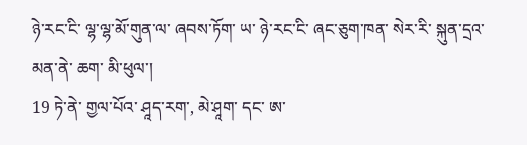ཉེ་རང་ངི་ ལྷ་ལྷ་མོ་གུན་ལ་ ཞབས་ཏོག་ ཡ་ ཉེ་རང་ངི་ ཞང་ཅུག་ཁན་ སེར་རི་ སྐུན་དྲའ་ མན་ནེ་ ཆག་ མི་ཕུལ་།
19 ཏེ་ནེ་ གྱལ་པོའ་ ཤཱད་རག་, མེ་ཤཱག་ དང་ ཨ་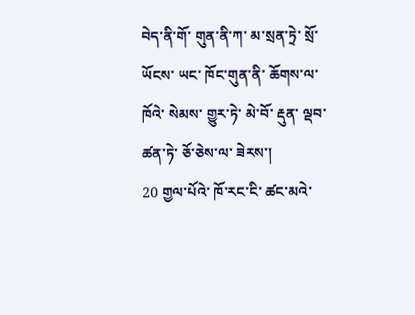བེད་ནི་གོ་ གུན་ནི་ཀ་ མ་སྲན་ཏྲེ་ སྲོ་ ཡོངས་ ཡང་ ཁོང་གུན་ནི་ ཆོགས་ལ་ ཁོའེ་ སེམས་ གྱུར་ཏེ་ མེ་བོ་ རྡུན་ ལྡབ་ ཚན་ཏེ་ ཅོ་ཅེས་ལ་ ཟེརས་།
20 གྱལ་པོའེ་ ཁོ་རང་ངི་ ཚང་མའེ་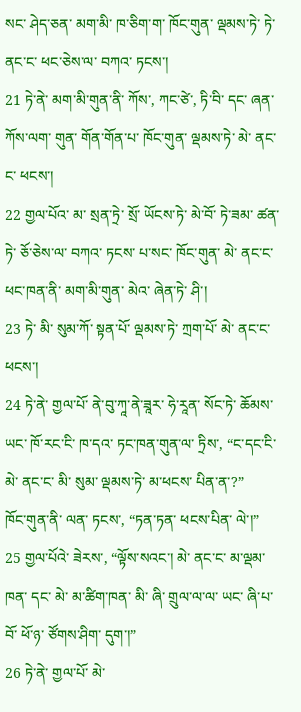སང་ ཤེད་ཅན་ མག་མི་ ཁ་ཅིག་ག་ ཁོང་གུན་ ལྡམས་ཏེ་ ཏེ་ ནང་ང་ ཕང་ཅེས་ལ་ བཀའ་ ཏངས་།
21 ཏེ་ནེ་ མག་མི་གུན་ནི་ ཀོས་, ཀང་ཙེ་, ཏི་བི་ དང་ ཞན་ ཀོས་ལག་ གུན་ གོན་གོན་པ་ ཁོང་གུན་ ལྡམས་ཏེ་ མེ་ ནང་ང་ ཕངས་།
22 གྱལ་པོའ་ མ་ སྲན་ཏྲེ་ སྲོ་ ཡོངས་ཏེ་ མེ་བོ་ ཏེ་ཟམ་ ཚན་ཏེ་ ཅོ་ཅེས་ལ་ བཀའ་ ཏངས་ པ་སང་ ཁོང་གུན་ མེ་ ནང་ང་ ཕང་ཁན་ནི་ མག་མི་གུན་ མེའ་ ཞེན་ཏེ་ ཤི་།
23 ཏེ་ མི་ སུམ་ཀོ་ སྟན་པོ་ ལྡམས་ཏེ་ ཀྲག་པོ་ མེ་ ནང་ང་ ཕངས་།
24 ཏེ་ནེ་ གྱལ་པོ་ ནེ་བུ་ཀཱ་ནེ་ཟཱར་ ཧེ་རཱན་ སོང་ཏེ་ ཆོམས་ ཡང་ ཁོ་རང་ངི་ ཁ་དའ་ ཏང་ཁན་གུན་ལ་ ཏྲིས་, “ང་དང་ངི་ མེ་ ནང་ང་ མི་ སུམ་ ལྡམས་ཏེ་ མ་ཕངས་ པིན་ན་?”
ཁོང་གུན་ནི་ ལན་ ཏངས་, “ཏན་ཏན་ ཕངས་པིན་ ལེ་།”
25 གྱལ་པོའེ་ ཟེརས་, “ལྟོས་སའང་། མེ་ ནང་ང་ མ་ལྡམ་ཁན་ དང་ མེ་ མ་ཚིག་ཁན་ མི་ ཞི་ གྲུལ་ལ་ལ་ ཡང་ ཞི་པ་བོ་ ཕོ་ཉ་ ཙོགས་ཤིག་ དུག་།”
26 ཏེ་ནེ་ གྱལ་པོ་ མེ་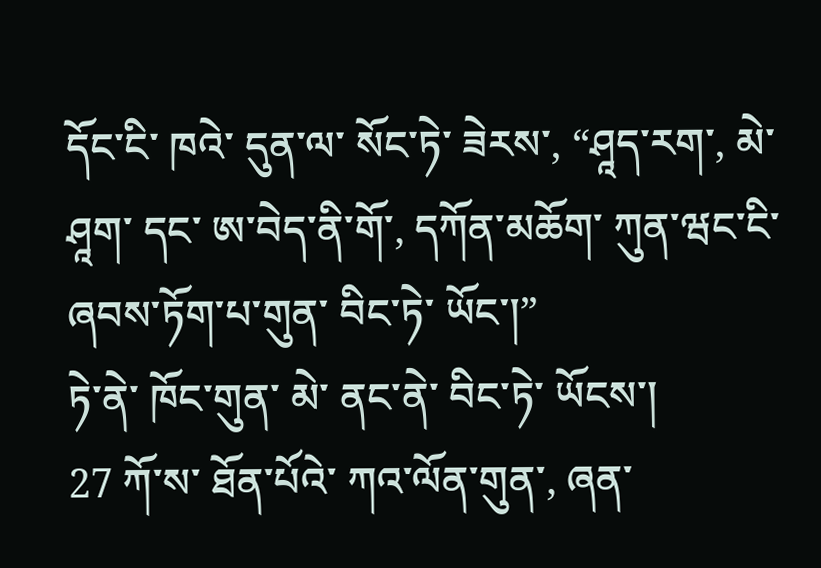དོང་ངི་ ཁའེ་ དུན་ལ་ སོང་ཏེ་ ཟེརས་, “ཤཱད་རག་, མེ་ཤཱག་ དང་ ཨ་བེད་ནི་གོ་, དཀོན་མཆོག་ ཀུན་ཝང་ངི་ ཞབས་ཏོག་པ་གུན་ བིང་ཏེ་ ཡོང་།”
ཏེ་ནེ་ ཁོང་གུན་ མེ་ ནང་ནེ་ བིང་ཏེ་ ཡོངས་།
27 ཀོ་ས་ ཐོན་པོའེ་ ཀའ་ལོན་གུན་, ཞན་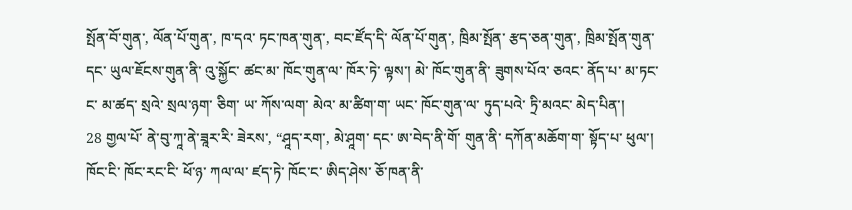སྤོན་བོ་གུན་, ལོན་པོ་གུན་, ཁ་དའ་ ཏང་ཁན་གུན་, བང་ཛོད་དི་ ལོན་པོ་གུན་, ཁྲིམ་སྤོན་ རྩད་ཅན་གུན་, ཁྲིམ་སྤོན་གུན་ དང་ ཡུལ་ཇོངས་གུན་ནི་ འུ་སྐྱོང་ ཚང་མ་ ཁོང་གུན་ལ་ ཁོར་ཏེ་ ལྟས་། མེ་ ཁོང་གུན་ནི་ ཟུགས་པོའ་ ཅའང་ ནོད་པ་ མ་ཏང་ང་ མ་ཚད་ སྲའེ་ སྲལ་ཉག་ ཅིག་ ཡ་ ཀོས་ལག་ མེའ་ མ་ཚིག་ག་ ཡང་ ཁོང་གུན་ལ་ ཏུད་པའེ་ ཏྲི་མའང་ མེད་པིན་།
28 གྱལ་པོ་ ནེ་བུ་ཀཱ་ནེ་ཟཱར་རི་ ཟེརས་, “ཤཱད་རག་, མེ་ཤཱག་ དང་ ཨ་བེད་ནི་གོ་ གུན་ནི་ དཀོན་མཆོག་ག་ སྟོད་པ་ ཕུལ་། ཁོང་ངི་ ཁོང་རང་ངི་ ཕོ་ཉ་ ཀལ་ལ་ ཛད་ཏེ་ ཁོང་ང་ ཨིད་ཤེས་ ཅོ་ཁན་ནི་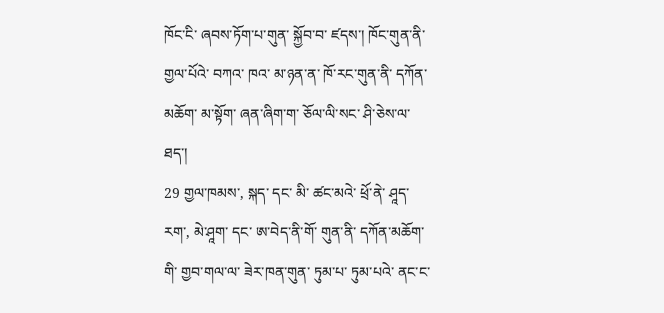ཁོང་ངི་ ཞབས་ཏོག་པ་གུན་ སྐྱོབ་བ་ ཛདས་། ཁོང་གུན་ནི་ གྱལ་པོའེ་ བཀའ་ ཁའ་ མ་ཉན་ན་ ཁོ་རང་གུན་ནི་ དཀོན་མཆོག་ མ་སྟོག་ ཞན་ཞིག་ག་ ཅོལ་ལི་སང་ ཤི་ཅེས་ལ་ ཐད་།
29 གྱལ་ཁམས་, སྐད་ དང་ མི་ ཚང་མའེ་ ཕྲོ་ནེ་ ཤཱད་རག་, མེ་ཤཱག་ དང་ ཨ་བེད་ནི་གོ་ གུན་ནི་ དཀོན་མཆོག་གི་ གྱབ་གལ་ལ་ ཟེར་ཁན་གུན་ ཏུམ་པ་ ཏུམ་པའེ་ ནང་ང་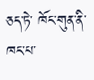ཅད་ཏེ་ ཁོང་གུན་ནི་ ཁང་པ་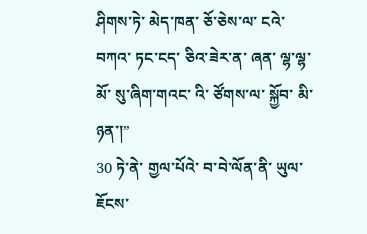ཤིགས་ཏེ་ མེད་ཁན་ ཅོ་ཅེས་ལ་ ངའེ་ བཀའ་ ཏང་ངད་ ཅིའ་ཟེར་ན་ ཞན་ ལྷ་ལྷ་མོ་ སུ་ཞིག་གའང་ འི་ ཙོགས་ལ་ སྐྱོབ་ མི་ཉན་།”
30 ཏེ་ནེ་ གྱལ་པོའེ་ བ་བེ་ལོན་ནི་ ཡུལ་ཇོངས་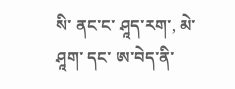སི་ ནང་ང་ ཤཱད་རག་, མེ་ཤཱག་ དང་ ཨ་བེད་ནི་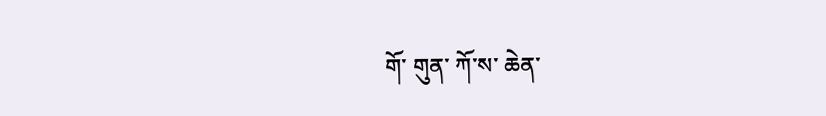གོ་ གུན་ ཀོ་ས་ ཆེན་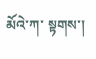མོའེ་ཀ་ སྟགས་།